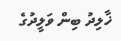ޚާލިދު ބިން ވަލީދުގެ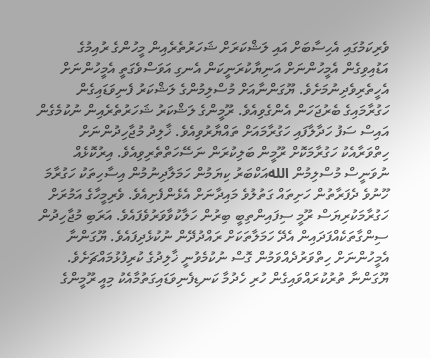ވެރިކަމުގައި އެހިސާބަށް އައި ލަޝްކަރަށް ޝަހަރުތެރެއިން މީހުންގެ ރުއިމުގެ އަޑުއިވިގެން އެމީހުންނަށް އަނިޔާކުރަނީކަން އެނގި އަވަސްވެގަތީ އެމީހުންނަށް އެހީތެރިވެދިނުމަށެވެ. ޔޫގަންނާއަށް މުސްލިމުންގެ ލަޝްކަރު ފެނިވަޑައިގެން ހަގުރާމައިގެ ބެރުޖަހަން އެންގެވިއެވެ. ރޫމީންގެ ލަޝްކަރު ޝަހަރުތެރެއިން ނުކުމެގެން އައިސް ސަފު ހަދާލާފައި ހަގުރާމައަށް ތައްޔާރުވިއެވެ. ޚާލިދު މުޖާހިދުންނަށް ހިތްވަރާއެކު ހަގުރާމަކޮށް ރޫމީން ބަލިކުރަން ނަސޭހަތްތެރިވިއެވެ. އިރުކޮޅެއް ނުވަނީސް މުސްލިމުން اللهއަކްބަރު ކިޔަމުން ހަމަލާދިނުމުން އިސާހިތަކު ހަގުރާމަ ހޫނުވެ ދެފަރާތުން ހަށިތައް ގަތުލުވެ މައިދާނަށް އެޅެންފެށިއެވެ. ވެރިމީހާގެ އަމުރަށް ހަގުރާމަކުރިޔަސް ރޫމީ ސިފައިންތިބީ ބިރުން ހަލާކުވާވަރުވެފައެވެ. އަރަބި މުޖާހިދުން ސިންގާތަކެއްފަދައިން އެދޭ ހަމަލާތަކަށް ރައްދުދޭން ނުކުޅެދިފައެވެ. ޔޫގަންނާ އެމީހުންނަށް ހިތްވަރުދެއްވަމުން ގޮސް ނުކުމެވުނީ ޚާލިދުގެ ކުރިފުޅުމައްޗަށެވެ. ޔޫގަންނާ ތުރުކުރައްވައިގެން ހުރި ހެދުމާ ކަނޑިފެނިވަޑައިގަތުމާއެކު މިއީ ރޫމީންގެ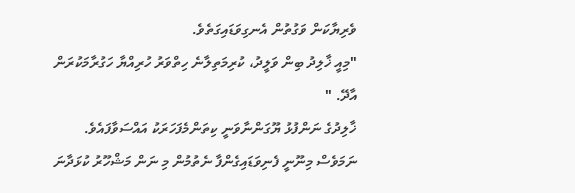ވެރިޔާކަން ވަގުތުން އެނގިވަޑައިގަތެވެ.
"މިއީ ޚާލިދު ބިން ވަލީދު، ކުރިމަތިލާނެ ހިތްވަރު ހުރިއްޔާ ހަގުރާމަކުރަން އާދޭ. "
ޚާލިދުގެ ނަންފުޅު ޔޫގަންނާވަނީ ކިތަންމެފަހަރަކު އައްސަވާފައެވެ. ނަމަވެސް މިނޫނީ ފެނިވަޑައިގެންފާ ނެތުމުން މި ނަން މަޝްހޫރު ކުޅަދާނަ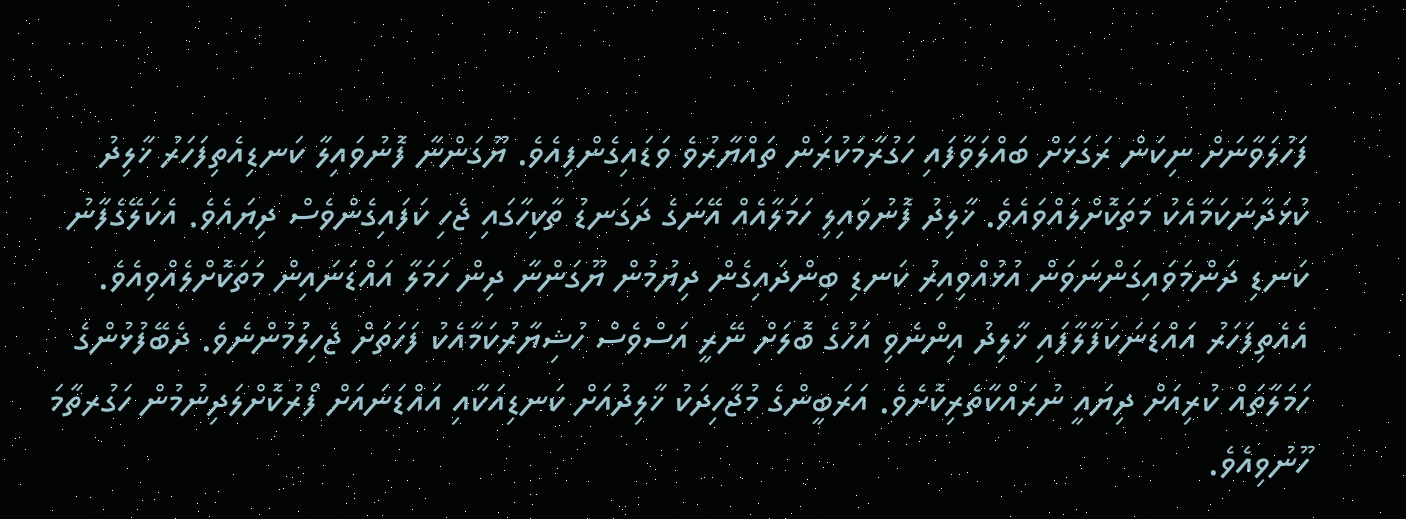ފަހުލަވާނަށް ނިކަން ރަގަޅަށް ބައްލަވާފައި ހަގުރާމަކުރަން ތައްޔާރުވެ ވަޑައިގެންފިއެވެ. ޔޫގަންނާ ފޮނުވައިލާ ކަނޑިއެތިފަހަރު ޚާލިދު ކުޅަދާނަކަމާއެކު މަތަކޮށްލައްވައެވެ. ޚާލިދު ފޮނުވައިލި ހަމަލާއެއް އޭނަގެ ދަގަނޑު ތާކިހާގައި ޖެހި ކަފައިގެންވެސް ދިޔައެވެ. އެކަލޭގެފާނު ކަނޑި ދަންމަވައިގަންނަވަން އުޅުއްވިއިރު ކަނޑި ބިންދައިގެން ދިޔުމުން ޔޫގަންނާ ދިން ހަމަލާ އައްޑަނައިން މަތަކޮށްލެއްވިއެވެ. އެއެތިފަހަރު އައްޑަނަކަފާލާފައި ޚާލިދު އިންނެވި އަހުގެ ބޮލަށް ނޭރީ އަސްވެސް ހުޝިޔާރުކަމާއެކު ފަހަތަށް ޖެހިލުމުންނެވެ. ދެބޭފުޅުންގެ ހަމަލާތައް ކުރިއަށް ދިޔައީ ނުރައްކާތެރިކޮށެވެ. އަރަބީންގެ މުޖާހިދަކު ޚާލިދުއަށް ކަނޑިއަކާއި އައްޑަނައަށް ފޯރުކޮށްލަދިނުމުން ހަގުރތާމަ ހޫނުވިއެވެ.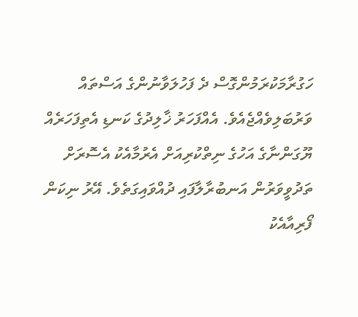ހަގުރާމަކުރަމުންގޮސް ދެ ފަހުލަވާނުންގެ އަސްތައް ވަރުބަލިވެއްޖެއެވެ. އެއްފަހަރު ޚާލިދުގެ ކަނޑި އެތިފަހަރެއް ޔޫގަންނާގެ އަހުގެ ނިތްކުރިއަށް އެރުމާއެކު އެސޮރަށް ތަދުވީވަރުން އަނބުރާލާފައި ދުއްވައިގަތެވެ. އޭރު ނިކަން ފޯރިއާއެކު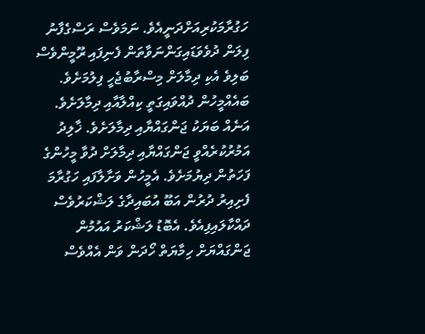ހަގުރާމަކުރިއަށްދަނީއެވެ. ނަމަވެސް ރަސްގެފާނު ފިލަން ދުވެވަޑައިގަންނަވާތަން ފެނިފައި ރޫމީންވެސް ބަލިވެ އެކި ދިމާލަށް މިސްރާބުޖެހީ ފިލުމަށެވެ. ބައެއްމީހުން ދުއްވައިގަތީ ކިއްލާއާއި ދިމާލަށެވެ. އަނެއް ބަޔަކު ޖަންގައްޔާއި ދިމާލަށެވެ. ޚާލިދު އަމުރުކުރެއްވީ ޖަންގައްޔާއި ދިމާލަށް ދުވާ މީހުންގެ ފަހަތުން ދިޔުމަށެވެ. އެމީހުން ވަށާލާފައި ހަގުރާމަ ފެށިއިރު ދުރުން އަބޫ އުބައިދާގެ ލަޝްކަރުވެސް ދައްކާލައިފިއެވެ. އެބޮޑު ލަޝްކަރު އައުމުން ޖަންގައްޔަށް ހިމާޔަތް ހޯދަން ވަން އެއްވެސް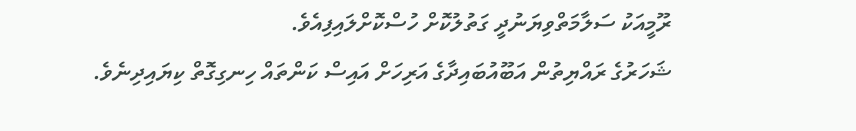ރޫމީއަކު ސަލާމަތްވިޔަނުދީ ގަތުލުކޮށް ހުސްކޮށްލައިފިއެވެ.
ޝަހަރުގެ ރައްޔިތުން އަބޫއުބައިދާގެ އަރިހަށް އައިސް ކަންތައް ހިނގިގޮތް ކިޔައިދިނެވެ.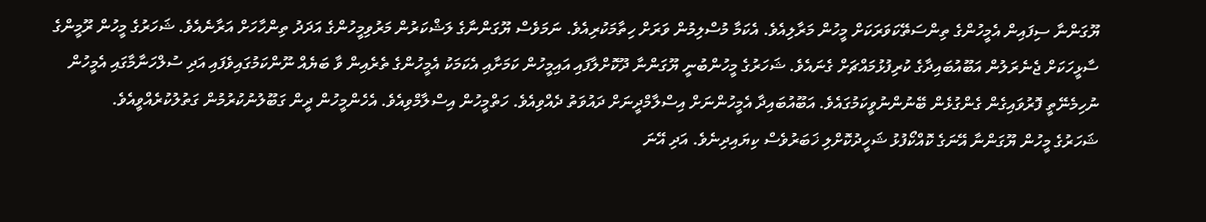ޔޫގަންނާ ސިފައިން އެމީހުންގެ ތިންސަތޭކަވަރަކަށް މީހުން މަރާލިއެވެ. އެކަމާ މުސްލިމުން ވަރަށް ހިތާމަކުރިއެވެ. ނަމަވެސް ޔޫގަންނާގެ ލަޝްކަރުން މަރުވިމީހުންގެ އަދަދު ތިންހާހަށް އަރާނެއެވެ. ޝަހަރުގެ މީހުން ރޫމީންގެ ސާޅީހަކަށް ޖެނެރަލުން އަބޫއުބައިދާގެ ކުރިފުޅުމައްޗަށް ގެނައެވެ. ޝަހަރުގެ މީހުންބުނީ ޔޫގަންނާ ދޫކޮށްލާފައި އައިމީހުން ކަމަށާއި އެކަމަކު އެމީހުންގެ ތެރެއިން ވާ ބަޔެއް ނޫންކަމުގައިވެފައި އަދި ސުލްހަނާމާގައި އެމީހުން ނުހިމެނޭތީ ފޮރުވައިގެން ގެންގުޅެން ބޭނުންނުވީކަމުގައެވެ. އަބޫއުބައިދާ އެމީހުންނަށް އިސްލާމްދީނަށް ދައުވަތު ދެއްވިއެވެ. ހަތްމީހުން އިސްލާމްވިއެވެ. އެހެންމީހުން ދީން ގަބޫލުނުކުރުމުން ގަތުލުކުރެއްވީއެވެ.
ޝަހަރުގެ މީހުން ޔޫގަންނާ އޭނަގެ ކޮއްކޯފުޅު ޝަހީދުކޮށްލި ޚަބަރުވެސް ކިޔައިދިނެވެ. އަދި އޭނަ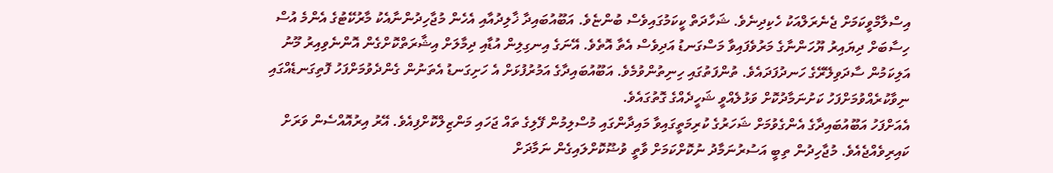އިސްލާމްވީކަމަށް ޖެނެރަލްއަކު ހެކިދިނެވެ. ޝަހާދަތް ކީކަމުގައިވެސް ބުންޏެވެ. އަބޫއުބައިދާ ޚާލިދުއާއި އެހެން މުޖާހިދުންނާއެކު މާރުކޭޓުގެ އެންމެ އުސް ހިސާބަށް ދިޔައިރު ޔޫހަންނާގެ މަރުވެފައިވާ މަސްގަނޑު އަދިވެސް އެތާ އޮތެވެ. އޭނަގެ އިނގިލިން އުޑާއި ދިމާލަށް އިޝާރަތްކޮށްގެން އޮންނެވިއިރު މޫނު އަލިކަމުން ސާދަވިލޭރޭގެ ހަނދުފަދައެވެ. ތުންފަތުގައި ހިނިތުންވުމެވެ. އަބޫއުބައިދާގެ އަމުރުފުޅަށް އެ ހަށިގަނޑު އެތަނުން ގެންދެވުމަށްފަހު ފޮތިގަނޑެއްގައި ނިވާކުރެއްވުމަށްފަހު ކަށުނަމާދުކޮށް ވަޅުލެއްވީ ޝަހީދެއްގެ ގޮތުގައެވެ.
އެއަށްފަހު އަބޫއުބައިދާގެ އެންގެވުމަށް ޝަހަރުގެ ކުރިމަތީގައިވާ މައިދާންގައި މުސްލިމުން ފޭލިގެ ތައް ޖަހައި މަންޒިލްކޮށްފިއެވެ. އޭރު އިރުއޮއްސެން ވަރަށް ކައިރިވެއްޖެއެވެ. މުޖާހިދުން ތިބީ އަސުރުނަމާދު ނުކޮށްކަމަށް ވާތީ ވުޟޫކޮށްލައިގެން ނަމާދަށް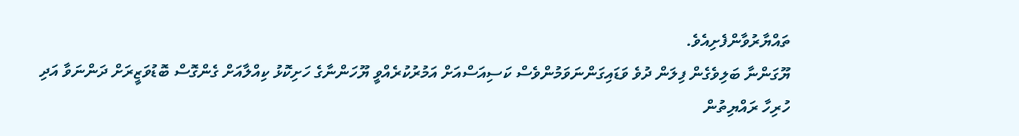ތައްޔާރުވާންފެށިއެވެ.
ޔޫގަންނާ ބަލިވެގެން ފިލަން ދުވެ ވަޑައިގަންނަވަމުންވެސް ކަސިއަސްއަށް އަމުރުކުރެއްވީ ޔޫހަންނާގެ ހަށިކޮޅު ކިއްލާއަށް ގެންގޮސް ބޮޑުވަޒީރަށް ދަންނަވާ އަދި ހުރިހާ ރައްޔިތުން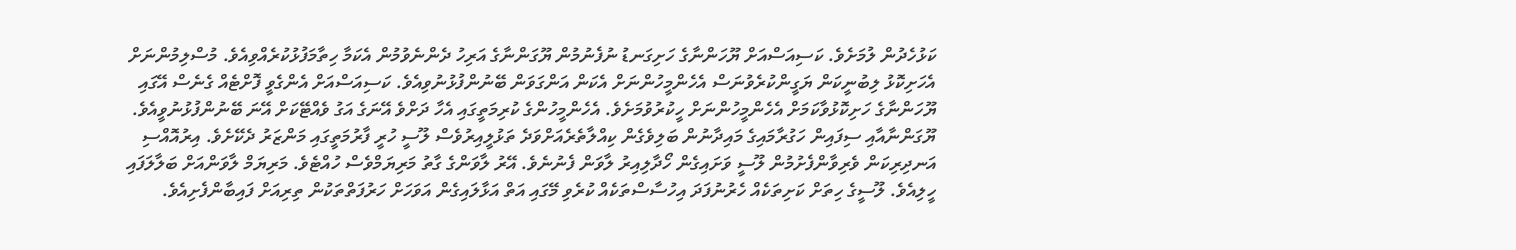ކަޅުހެދުން ލުމަށެވެ. ކަސިއަސްއަށް ޔޫހަންނާގެ ހަށިގަނޑު ނުފެނުމުން ޔޫގަންނާގެ އަރިހު ދެންނެވުމުން އެކަމާ ހިތާމަފުޅުކުރެއްވިއެވެ. މުސްލިމުންނަށް އެހަށިކޮޅު ލިބުނީކަން ޔަގީންކުރެވުނަސް އެހެންމީހުންނަށް އެކަން އަންގަވަން ބޭނުންފުޅުނުވިއެވެ. ކަސިއަސްއަށް އެންގެވީ ފޮށްޓެއް ގެނެސް އޭގައި ޔޫހަންނާގެ ހަށިކޮޅުވާކަމަށް އެހެންމީހުންނަށް ހީކުރުވުމަށެވެ. އެހެންމީހުންގެ ކުރިމަތީގައި އެހާ ދަށްވެ އޭނަގެ އަގު ވެއްޓޭކަށް އޭނަ ބޭނުންފުޅުނުވީއެވެ.
ޔޫގަންނާއާއި ސިފައިން ހަގުރާމައިގެ މައިދާނުން ބަލިވެގެން ކިއްލާތެރެއަށްވަދެ ތަޅުލީއިރުވެސް ލޫސީ ހުރީ ފާރުމަތީގައި މަންޒަރު ދެކޭށެވެ. އިރުއޮއްސި އަނދިރިކަން ވެރިވާންފެށުމުން ލޫސީ ވަށައިގެން ހޯދާލިއިރު ލާވަން ފެނުނެވެ. އޭރު ލާވަންގެ ގާތު މަރިޔަމްވެސް ހުއްޓެވެ. މަރިޔަމް ލާވަންއަށް ބަލާލަފައި ހީލިއެވެ. ލޫސީގެ ހިތަށް ކަށިތަކެއް ހެރުނުފަދަ އިހުސާސްތަކެއް ކުރެވި މޭގައި އަތް އަޅާލައިގެން އަވަހަށް ހަރުފަތްތަކުން ތިރިއަށް ފައިބާންފެށިއެވެ.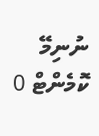ނުނިމޭ
ކޮމެންޓް 0